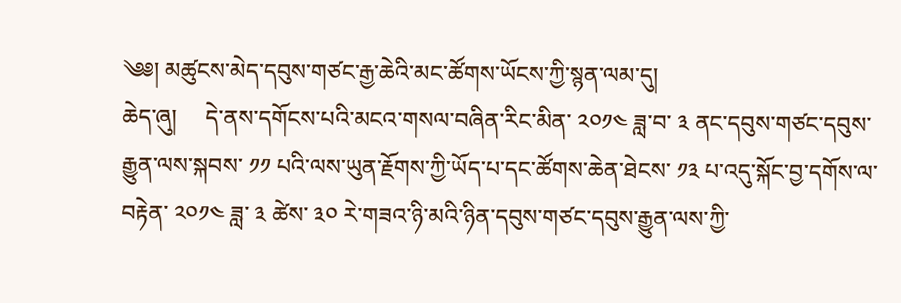༄༅། མཚུངས་མེད་དབུས་གཙང་རྒྱ་ཆེའི་མང་ཚོགས་ཡོངས་ཀྱི་སྙན་ལམ་དུ།                                                                                                                                                                                                                                                                                   ཆེད་ཞུ།     དེ་ནས་དགོངས་པའི་མངའ་གསལ་བཞིན་རིང་མིན་ ༢༠༡༤ ཟླ་བ་ ༣ ནང་དབུས་གཙང་དབུས་རྒྱུན་ལས་སྐབས་ ༡༡ པའི་ལས་ཡུན་རྗོགས་ཀྱི་ཡོད་པ་དང་ཚོགས་ཆེན་ཐེངས་ ༡༣ པ་འདུ་སྐོང་བྱ་དགོས་ལ་བརྟེན་ ༢༠༡༤ ཟླ་ ༣ ཚེས་ ༣༠ རེ་གཟའ་ཉི་མའི་ཉིན་དབུས་གཙང་དབུས་རྒྱུན་ལས་ཀྱི་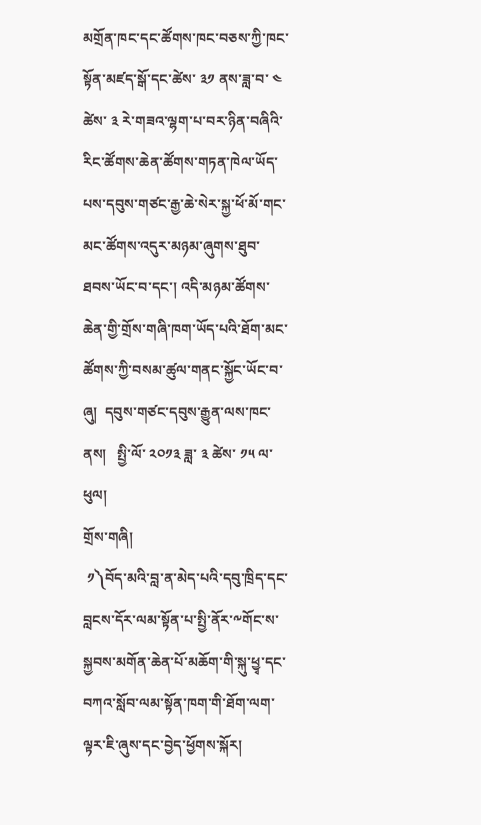མགྲོན་ཁང་དང་ཚོགས་ཁང་བཅས་ཀྱི་ཁང་སྟོན་མཛད་སྒོ་དང་ཚེས་ ༣༡ ནས་ཟླ་བ་ ༤ ཚེས་ ༣ རེ་གཟའ་ལྷག་པ་བར་ཉིན་བཞིའི་རིང་ཚོགས་ཆེན་ཚོགས་གཏན་ཁེལ་ཡོད་པས་དབུས་གཙང་རྒྱ་ཆེ་སེར་སྐྱ་ཕོ་མོ་གང་མང་ཚོགས་འདུར་མཉམ་ཞུགས་ཐུབ་ཐབས་ཡོང་བ་དང་། འདི་མཉམ་ཚོགས་ཆེན་གྱི་གྲོས་གཞི་ཁག་ཡོད་པའི་ཐོག་མང་ཚོགས་ཀྱི་བསམ་ཚུལ་གནང་སྐྱོང་ཡོང་བ་ཞུ།  དབུས་གཙང་དབུས་རྒྱུན་ལས་ཁང་ནས།   སྤྱི་ལོ་ ༢༠༡༣ ཟླ་ ༣ ཚེས་ ༡༥ ལ་ཕུལ།
གྲོས་གཞི།
 ༡༽བོད་མའི་བླ་ན་མེད་པའི་དབུ་ཁྲིད་དང་བླངས་དོར་ལམ་སྟོན་པ་སྤྱི་ནོར་༸གོང་ས་སྐྱབས་མགོན་ཆེན་པོ་མཆོག་གི་སྐུ་ཕྱྭ་དང་བཀའ་སློབ་ལམ་སྟོན་ཁག་གི་ཐོག་ལག་ལྟར་ཇི་ཞུས་དང་བྱེད་ཕྱོགས་སྐོར།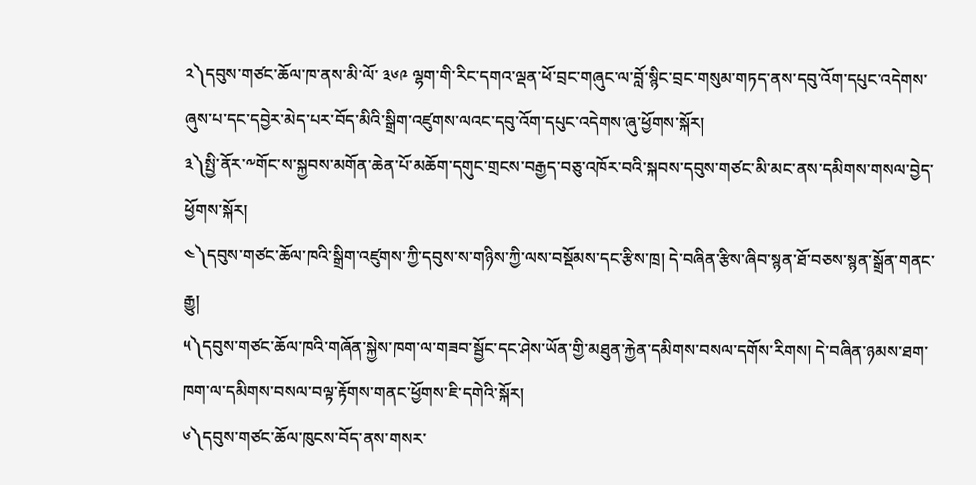༢༽དབུས་གཙང་ཆོལ་ཁ་ནས་མི་ལོ་ ༣༦༩ ལྷག་གི་རིང་དགའ་ལྡན་ཕོ་བྲང་གཞུང་ལ་བློ་སྙིང་བྲང་གསུམ་གཏད་ནས་དབུ་འོག་དཔུང་འདེགས་ཞུས་པ་དང་དབྱེར་མེད་པར་བོད་མིའི་སྒྲིག་འཛུགས་ལའང་དབུ་འོག་དཔུང་འདེགས་ཞུ་ཕྱོགས་སྐོར།
༣༽སྤྱི་ནོར་༸གོང་ས་སྐྱབས་མགོན་ཆེན་པོ་མཆོག་དགུང་གྲངས་བརྒྱད་བཅུ་འཁོར་བའི་སྐབས་དབུས་གཙང་མི་མང་ནས་དམིགས་གསལ་བྱེད་ཕྱོགས་སྐོར།
༤༽དབུས་གཙང་ཆོལ་ཁའི་སྒྲིག་འཛུགས་ཀྱི་དབུས་ས་གཉིས་ཀྱི་ལས་བསྡོམས་དང་རྩིས་ཁྲ། དེ་བཞིན་རྩིས་ཞིབ་སྙན་ཐོ་བཅས་སྙན་སྒྲོན་གནང་རྒྱུ།
༥༽དབུས་གཙང་ཆོལ་ཁའི་གཞོན་སྐྱེས་ཁག་ལ་གཟབ་སྦྱོང་དང་ཤེས་ཡོན་གྱི་མཐུན་རྐྱེན་དམིགས་བསལ་དགོས་རིགས། དེ་བཞིན་ཉམས་ཐག་ཁག་ལ་དམིགས་བསལ་བལྟ་རྟོགས་གནང་ཕྱོགས་ཇི་དགེའི་སྐོར།
༦༽དབུས་གཙང་ཆོལ་ཁུངས་བོད་ནས་གསར་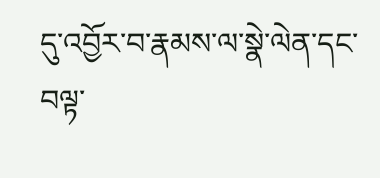དུ་འབྱོར་བ་རྣམས་ལ་སྣེ་ལེན་དང་བལྟ་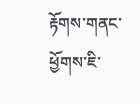རྟོགས་གནང་ཕྱོགས་ཇི་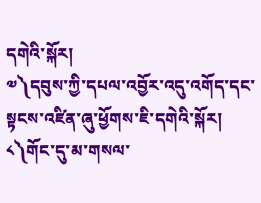དགེའི་སྐོར།
༧༽དབུས་ཀྱི་དཔལ་འབྱོར་འདུ་འགོད་དང་སྟངས་འཛིན་ཞུ་ཕྱོགས་ཇི་དགེའི་སྐོར།
༨༽གོང་དུ་མ་གསལ་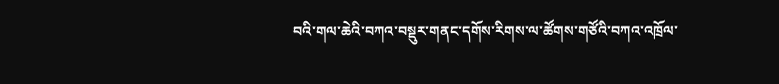བའི་གལ་ཆེའི་བཀའ་བསྡུར་གནང་དགོས་རིགས་ལ་ཚོགས་གཙོའི་བཀའ་འཁྲོལ་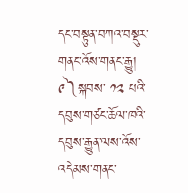དང་བསྟུན་བཀའ་བསྡུར་གནང་འོས་གནང་རྒྱུ།
༩༽སྐབས་ ༡༢ པའི་དབུས་གཙང་ཆོལ་ཁའི་དབུས་རྒྱུན་ལས་འོས་འདེམས་གནང་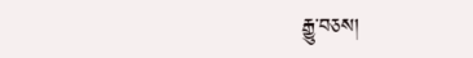རྒྱུ་བཅས།